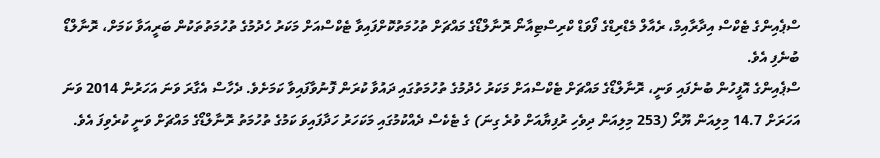ސްޕެއިންގެ ޓެކްސް އިދާރާއިމް، ރެއާލް މެޑްރިޑްގެ ފޯވަޑް ކްރިސްޓިއާނޯ ރޮނާލްޑޯގެ މައްޗަށް ތުހުމަތުކޮށްފައިވާ ޓެކްސްއަށް މަކަރު ހެދުމުގެ ތުހުމަތުތަކުން ބަރީއަވާ ކަމަށް، ރޮނާލްޑޯ ބުނެފި އެވެ.
ސްޕެއިންގެ އޮފީހުން ބުނެފައި ވަނީ، ރޮނާލްޑޯގެ މައްޗަށް ޓެކްސްއަށް މަކަރު ހެދުމުގެ ތުހުމަތުގައި ދައުވާ ކުރަން ފޮނުވާފައިވާ ކަމަށެވެ. ދެހާސް އެގާރަ ވަނަ އަހަރުން 2014 ވަނަ އަހަރަށް 14.7 މިލިއަން ޔޫރޯ (253 މިލިއަން ދިވެހި ރުފިޔާއަށް ވުރެ ގިނަ) ގެ ޓެކެސް ދެއްކުމުގައި މަކަހަރު ހަދާފައިވަ ކަމުގެ ތުހުމަތު ރޮނާލްޑޯގެ މައްޗަށް ވަނީ ކުރެވިފަ އެވެ.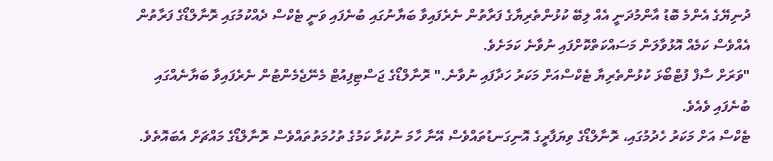ދުނިޔޭގެ އެންމެ ބޮޑު އާންމުދަނީ އެއް ލިބޭ ކުޅުންތެރިޔާގެ ފަރާތުން ނެރެފައިވާ ބަޔާނުގައި ބުނެފައި ވަނީ ޓެކްސް ދެއްކުމުގައި ރޮނާލްޑޯގެ ފަރާތުން އެއްވެސް ކަމެއް އޮޅުވާލަން މަސައްކަތްކޮށްފައި ނުވާނެ ކަމަށެވެ.
"ވަރަށް ސާފް ފުޓްބޯޅަ ކުޅުންތެރިޔާ ޓެކްސްއަށް މަކަރު ހަދާފައި ނުވާނެ." ރޮނާލްޑޯގެ ޖަސްޓިފިއުޓް މެނޭޖެމެންޓުން ނެރެފައިވާ ބަޔާނެއްގައި ބުނެފައި ވެއެވެ.
ޓެކްސް އަށް މަކަރު ހެދުމުގައި، ރޮނާލްޑޯގެ ވިޔަފާރީގެ އޮނިގަނޑުތައްވެސް އޭނާ ހާމަ ނުކުރާ ކަމުގެ ތުހުމަތުތައްވެސް ރޮނާލްޑޯގެ މައްޗަށް އެބައޮތެވެ.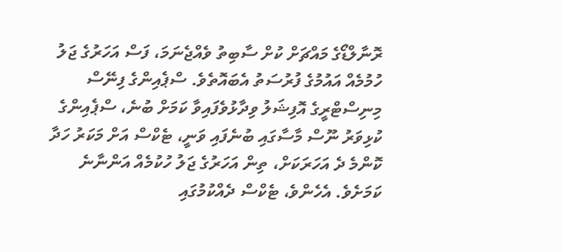ރޮނާލްޑޯގެ މައްޗަށް ކުށް ސާބިތު ވެއްޖެނަމަ، ފަސް އަހަރުގެ ޖަލު ހުމުމެއް އައުމުގެ ފުރުސަތު އެބައޮތެވެ. ސްޕެއިންގެ ފިނޭސް މިނިސްޓްރީގެ އޮފިޝަލު ވިދާޅުވެފައިވާ ކަމަށް ބުނެ، ސްޕެއިންގެ ކުޅިވަރު ނޫސް މާސާގައި ބުނެފައި ވަނީ، ޓެކްސް އަށް މަކަރު ހަދާ ކޮންމެ ދެ އަހަރަކަށް، ތިން އަހަރުގެ ޖަލު ހުކުމެއް އަންނާނެ ކަމަށެވެ. އެހެންވެ، ޓެކްސް ދެއްކުމުގައި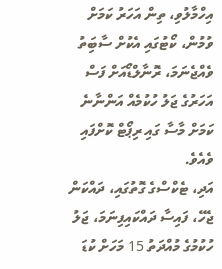އިހްމާލުވި، ތިން އަހަރު ކަމަށް ވުމުން، ކޯޓުގައި އެކުށް ސާބަިތު ވެއްޖެނަމަ، ރޮނާލްޑޯއަށް ފަސް އަހަރުގެ ޖަލު ހުކުމެއް އަންނާނެ ކަމަށް މާސާ ގައި ރިޕޯޓް ކޮށްފައި ވެއެވެ.
އަދި، ޓެކްސްގެ ގޮތުގައި، ދައްކަން ޖެހޭ، ފައިސާ ދައްކައިފިނަމަ، ޖަލު ހުކުމުގެ މުއްދަތު 15 މަހަށް ކުޑަ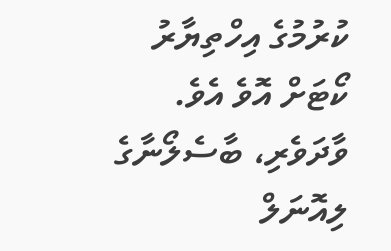ކުރުމުގެ އިހްތިޔާރު ކޯޓަށް އޮވެ އެވެ.
ވާދަވެރި، ބާސެލޯނާގެ ލިއޮނަލް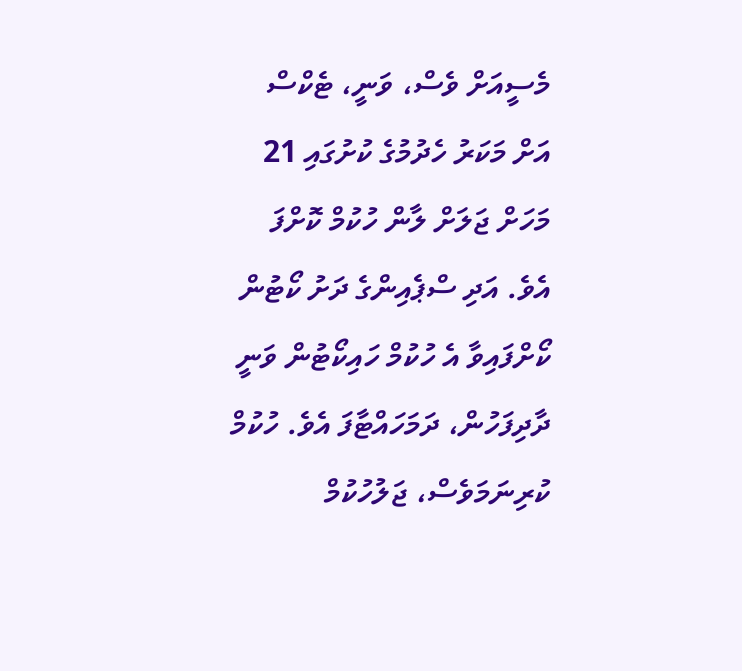މެސީއަށް ވެސް، ވަނީ، ޓެކްސް އަށް މަކަރު ހެދުމުގެ ކުށުގައި 21 މަހަށް ޖަލަށް ލާން ހުކުމް ކޮށްފަ އެވެ. އަދި ސްޕެއިންގެ ދަށު ކޯޓުން ކޯށްފައިވާ އެ ހުކުމް ހައިކޯޓުން ވަނީ ދާދިފަހުން، ދަމަހައްޓާފަ އެވެ. ހުކުމް ކުރިނަމަވެސް، ޖަލުހުކުމް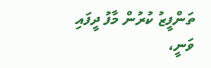ތަންފީޒު ކުރުން މާފު ދީފައި ވަނީ،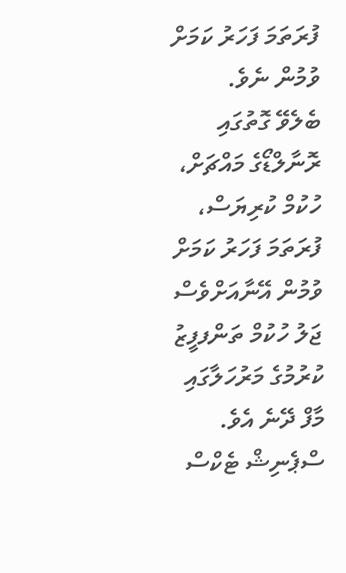ފުރަތަމަ ފަހަރު ކަމަށް ވުމުން ނެވެ.
ބެލެވޭ ގޮތުގައި ރޮނާލްޑޯގެ މައްޗަށް، ހުކުމް ކުރިޔަސް، ފުރަތަމަ ފަހަރު ކަމަށް ވުމުން އޭނާއަށްވެސް ޖަލު ހުކުމް ތަންފފީޒު ކުރުމުގެ މަރުހަލާގައި މާފް ދޭނެ އެވެ. ސްޕެނިޝް ޓެކްސް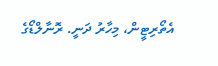އެތޯރިޓީން، މިހާރު ދަނީ. ރޮނާލްޑޯގެ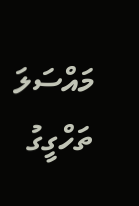މައްސަލަ ތަހްގީގު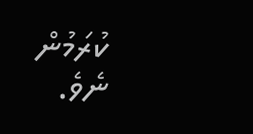ކުރަމުން ނެވެ.